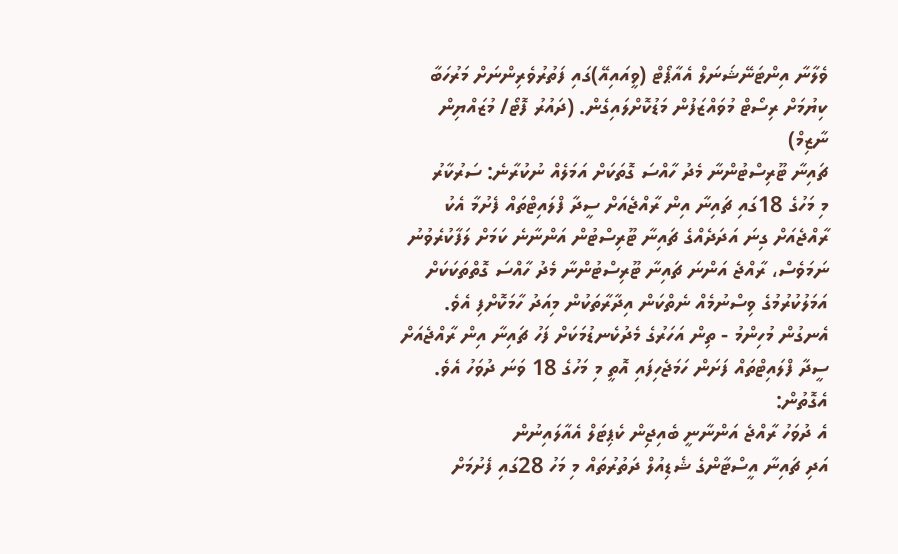ވެލާނާ އިންޓަނޭޝަނަލް އެއާޕޯޓް (ވީއައިއޭ)ގައި ފަތުރުވެރިންނަށް މަރުހަބާ ކިޔުމަށް ރިސޯޓް މުވައްޒަފުން މަޑުކޮށްލައިގެން. (ދައުރު ފޮޓޯ/ މުޒައްޔިން ނާޒިމް)
ޗައިނާ ޓޫރިސްޓުންނާ މެދު ހާއްސަ ގޮތަކަށް އަމަލެއް ނުކުރާނެ: ސަރުކާރު
މި މަހުގެ 18ގައި ޗައިނާ އިން ރާއްޖެއަށް ސީދާ ފްލައިޓްތައް ފެށުމާ އެކު ރާއްޖެއަށް ގިނަ އަދަދެއްގެ ޗައިނާ ޓޫރިސްޓުން އަންނާނެ ކަމަށް ލަފާކުރެވުނު ނަމަވެސް، ރާއްޖެ އަންނަ ޗައިނާ ޓޫރިސްޓުންނާ މެދު ހާއްސަ ގޮތްތަކަކަށް އަމަލުކުރުމުގެ ވިސްނުމެއް ނެތްކަން އިދާރާތަކުން މިއަދު ހާމަކޮށްފި އެވެ.
އެނގުން މުހިންމު - ތިން އަހަރުގެ މެދުކެނޑުމަކަށް ފަހު ޗައިނާ އިން ރާއްޖެއަށް ސީދާ ފްލައިޓްތައް ފަށަން ހަމަޖެހިފައި އޮތީ މި މަހުގެ 18 ވަނަ ދުވަހު އެވެ. އެގޮތުން:
އެ ދުވަހު ރާއްޖެ އަންނާނީ ބެއިޖިން ކެޕިޓަލް އެއާލައިނުން
އަދި ޗައިނާ އީސްޓާންގެ ޝެޑިއުލް ދަތުރުތައް މި މަހު 28ގައި ފެށުމަށް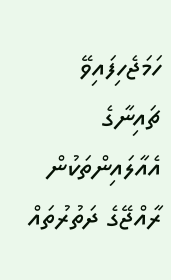ހަމަޖެހިފައިވޭ
ޗައިނާގެ އެއާލައިންތަކުން ރާއްޖޭގެ ދަތުރުތައް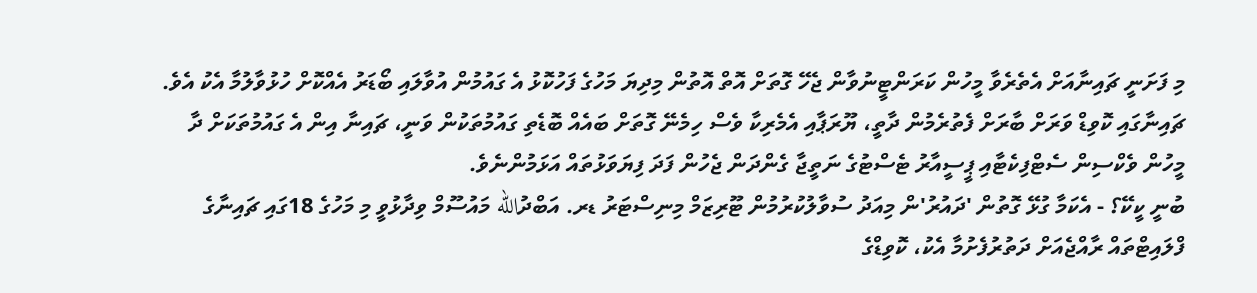މި ފަށަނީ ޗައިނާއަށް އެތެރެވާ މީހުން ކަރަންޓީނުވާން ޖެހޭ ގޮތަށް އޮތް އޮތުން މިދިޔަ މަހުގެ ފަހުކޮޅު އެ ގައުމުން އުވާލައި ބޯޑަރު އެއްކޮށް ހުޅުވާލުމާ އެކު އެވެ.
ޗައިނާގައި ކޮވިޑް ވަރަށް ބާރަށް ފެތުރެމުން ދާތީ، ޔޫރަޕާއި އެމެރިކާ ވެސް ހިމެނޭ ގޮތަށް ބައެއް ބޮޑެތި ގައުމުތަކުން ވަނީ، ޗައިނާ އިން އެ ގައުމުތަކަށް ދާ މީހުން ވެކްސިން ސެޓްފިކެޓާއި ޕީސީއާރު ޓެސްޓުގެ ނަތީޖާ ގެންދަން ޖެހުން ފަދަ ފިޔަވަޅުތައް އަޅަމުންނެވެ.
ބުނީ ކީކޭ؟ - އެކަމާ ގުޅޭ ގޮތުން 'ދައުރު'ން މިއަދު ސުވާލުކުރުމުން ޓޫރިޒަމް މިނިސްޓަރު ޑރ. އަބްދުالله މައުސޫމް ވިދާޅުވީ މި މަހުގެ 18ގައި ޗައިނާގެ ފްލައިޓްތައް ރާއްޖެއަށް ދަތުރުފެށުމާ އެކު، ކޮވިޑްގެ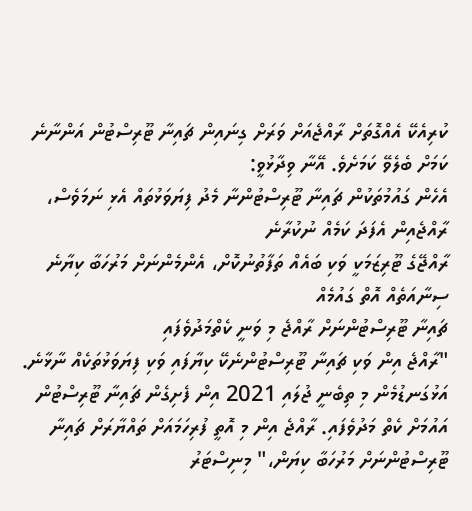ކުރިއެކޭ އެއްގޮތަށް ރާއްޖެއަށް ވަރަށް ގިނައިން ޗައިނާ ޓޫރިސްޓުން އަންނާނެ ކަމަށް ބެލެވޭ ކަމަށެވެ. އޭނާ ވިދާޅުވީ:
އެހެން ގައުމުތަކުން ޗައިނާ ޓޫރިސްޓުންނާ މެދު ފިޔަވަޅުތައް އެޅި ނަމަވެސް، ރާއްޖެއިން އެފަދަ ކަމެއް ނުކުރާނެ
ރާއްޖޭގެ ޓޫރިޒަމަކީ ވަކި ބައެއް ތަފާތުނުކޮށް، އެންމެންނަށް މަރުހަބާ ކިޔާނެ ސިނާއަތެއް އޮތް ގައުމެއް
ޗައިނާ ޓޫރިސްޓުންނަށް ރާއްޖެ މި ވަނީ ކެތްމަދުވެފައި
"ރާއްޖެ އިން ވަކި ޗައިނާ ޓޫރިސްޓުންނެކޭ ކިޔާފައި ވަކި ފިޔަވަޅުތަކެއް ނާޅާނެ. އަޅުގަނޑުމެން މި ތިބެނީ ޖުލައި 2021 އިން ފެށިގެން ޗައިނާ ޓޫރިސްޓުން އައުމަށް ކެތް މަދުވެފައި. ރާއްޖެ އިން މި އޮތީ ފުރިހަމައަށް ތައްޔާރަށް ޗައިނާ ޓޫރިސްޓުންނަށް މަރުހަބާ ކިޔަން،" މިނިސްޓަރު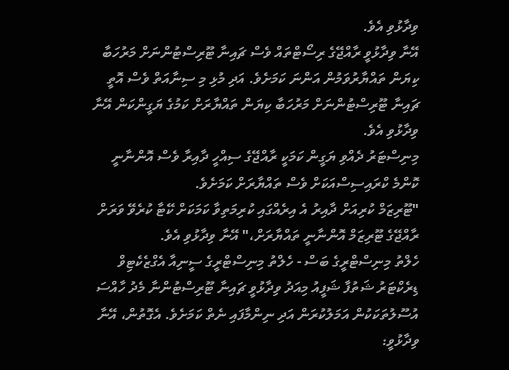ވިދާޅުވި އެވެ.
އޭނާ ވިދާޅުވީ ރާއްޖޭގެ ރިސޯޓްތައް ވެސް ޗައިނާ ޓޫރިސްޓުންނަށް މަރުހަބާ ކިޔަން ތައްޔާރުވަމުން އަންނަ ކަމަށެވެ. އަދި މުޅި މި ސިނާއަތް ވެސް އޮތީ ޗައިނާ ޓޫރިސްޓުންނަށް މަރުހަބާ ކިޔަން ތައްޔާރަށް ކަމުގެ ޔަގީންކަން އޭނާ ވިދާޅުވި އެވެ.
މިނިސްޓަރު ދެއްވި ޔަގީން ކަމަކީ ރާއްޖޭގެ ސިއްހީ ދާއިރާ ވެސް އޮންނާނީ ކޮންމެ ކްރައިސިސްއަކަށް ވެސް ތައްޔާރަށް ކަމަށެވެ.
"ޓޫރިޒަމް ކުރިއަށް ދާއިރު އެ އިރެއްގައި ކުރިމަތިވާ ކަމަކަށް ކޭޓާ ކުރެވޭ ވަރަށް ރާއްޖޭގެ ޓޫރިޒަމް އޮންނާނީ ތައްޔާރަށް،" އޭނާ ވިދާޅުވި އެވެ.
ހެލްތު މިނިސްޓްރީގެ ބަސް - ހެލްތު މިނިސްޓްރީގެ ސީނިއާ އެގްޒެކެޓިވް ޑިރެކްޓަރު ޝަތުފާ ޝަފީއު މިއަދު ވިދާޅުވީ ޗައިނާ ޓޫރިސްޓުންނާ މެދު ހާއްސަ އުސޫލުތަކަކުން އަމަލުކުރަން އަދި ނިންމާފައި ނެތް ކަމަށެވެ. އެގޮތުން، އޭނާ ވިދާޅުވީ: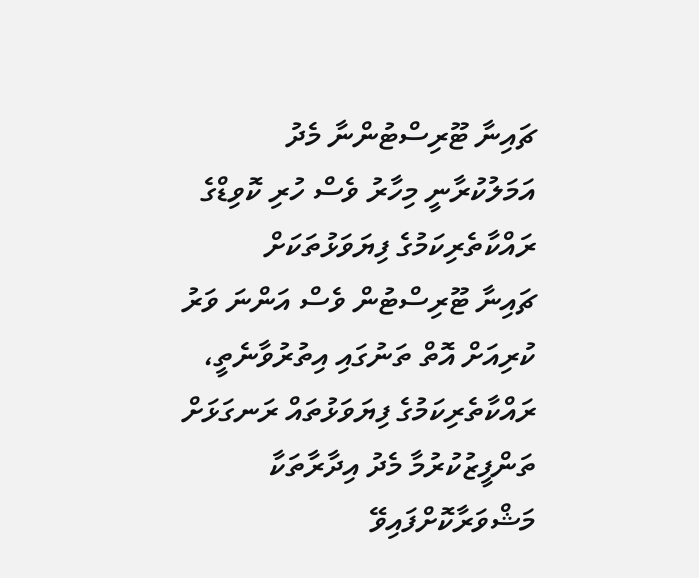ޗައިނާ ޓޫރިސްޓުންނާ މެދު އަމަލުކުރާނީ މިހާރު ވެސް ހުރި ކޮވިޑްގެ ރައްކާތެރިކަމުގެ ފިޔަވަޅުތަކަށް
ޗައިނާ ޓޫރިސްޓުން ވެސް އަންނަ ވަރު ކުރިއަށް އޮތް ތަނުގައި އިތުރުވާނެތީ، ރައްކާތެރިކަމުގެ ފިޔަވަޅުތައް ރަނގަޅަށް ތަންފީޒުކުރުމާ މެދު އިދާރާތަކާ މަޝްވަރާކޮށްފައިވޭ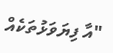"އާ ފިޔަވަޅުތަކެއް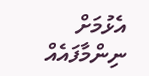އެޅުމަށް ނިންމާފައެއް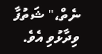ނެތް،" ޝަތުފާ ވިދާޅުވި އެވެ.